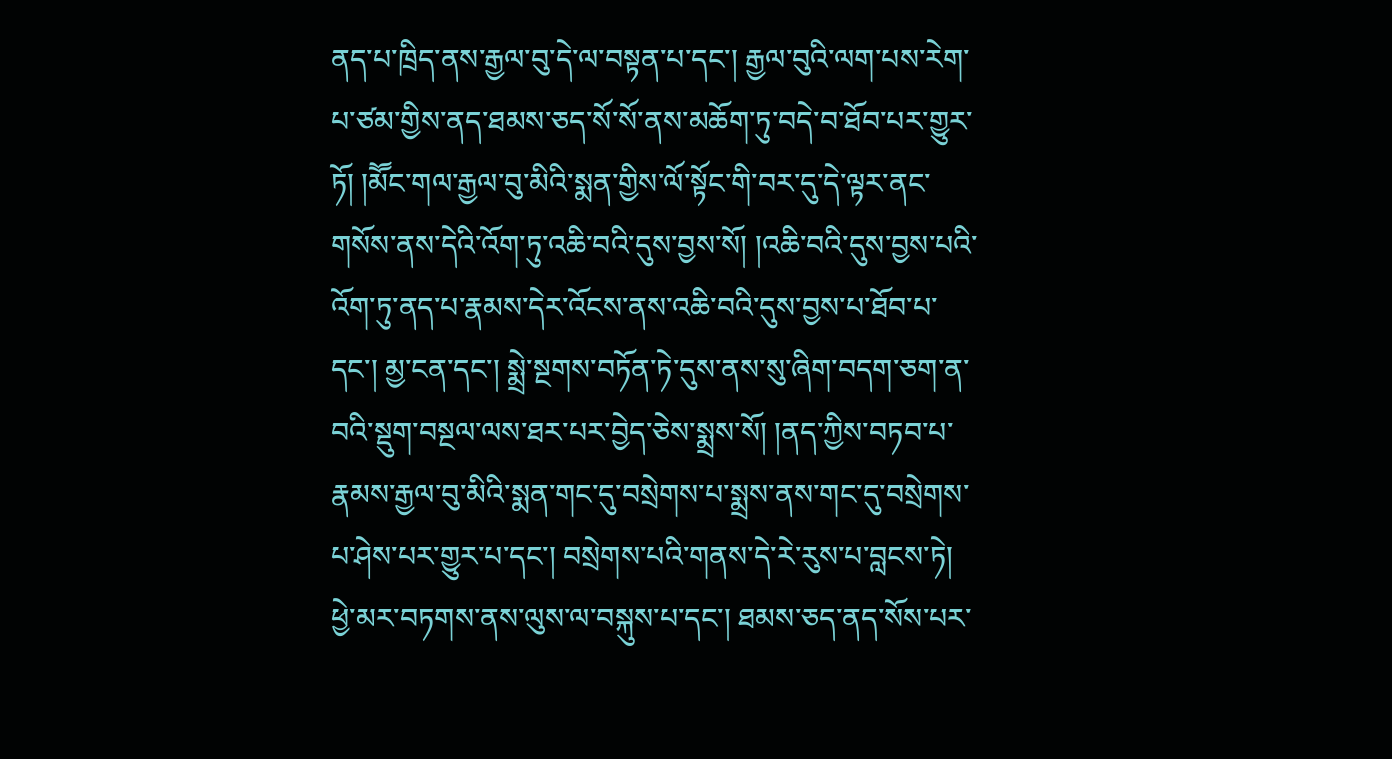ནད་པ་ཁྲིད་ནས་རྒྱལ་བུ་དེ་ལ་བསྟན་པ་དང་། རྒྱལ་བུའི་ལག་པས་རེག་པ་ཙམ་གྱིས་ནད་ཐམས་ཅད་སོ་སོ་ནས་མཆོག་ཏུ་བདེ་བ་ཐོབ་པར་གྱུར་ཏོ། །མཽང་གལ་རྒྱལ་བུ་མིའི་སྨན་གྱིས་ལོ་སྟོང་གི་བར་དུ་དེ་ལྟར་ནང་གསོས་ནས་དེའི་འོག་ཏུ་འཆི་བའི་དུས་བྱས་སོ། །འཆི་བའི་དུས་བྱས་པའི་འོག་ཏུ་ནད་པ་རྣམས་དེར་འོངས་ནས་འཆི་བའི་དུས་བྱས་པ་ཐོབ་པ་དང་། མྱ་ངན་དང་། སྨྲེ་སྔགས་བཏོན་ཏེ་དུས་ནས་སུ་ཞིག་བདག་ཅག་ན་བའི་སྡུག་བསྔལ་ལས་ཐར་པར་བྱེད་ཅེས་སྨྲས་སོ། །ནད་ཀྱིས་བཏབ་པ་རྣམས་རྒྱལ་བུ་མིའི་སྨན་གང་དུ་བསྲེགས་པ་སྨྲས་ནས་གང་དུ་བསྲེགས་པ་ཤེས་པར་གྱུར་པ་དང་། བསྲེགས་པའི་གནས་དེ་རེ་རུས་པ་བླངས་ཏེ། ཕྱེ་མར་བཏགས་ནས་ལུས་ལ་བསྐུས་པ་དང་། ཐམས་ཅད་ནད་སོས་པར་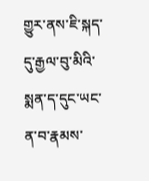གྱུར་ནས་ཇི་སྐད་དུ་རྒྱལ་བུ་མིའི་སྨན་ད་དུང་ཡང་ན་བ་རྣམས་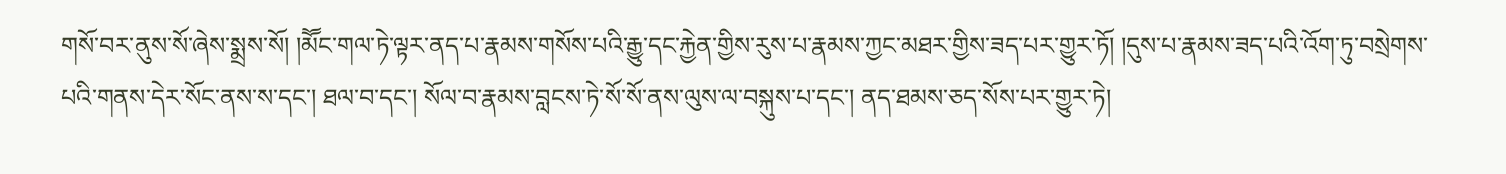གསོ་བར་ནུས་སོ་ཞེས་སྨྲས་སོ། །མཽང་གལ་ཏེ་ལྟར་ནད་པ་རྣམས་གསོས་པའི་རྒྱུ་དང་རྐྱེན་གྱིས་རུས་པ་རྣམས་ཀྱང་མཐར་གྱིས་ཟད་པར་གྱུར་ཏོ། །དུས་པ་རྣམས་ཟད་པའི་འོག་ཏུ་བསྲེགས་པའི་གནས་དེར་སོང་ནས་ས་དང་། ཐལ་བ་དང་། སོལ་བ་རྣམས་བླངས་ཏེ་སོ་སོ་ནས་ལུས་ལ་བསྐུས་པ་དང་། ནད་ཐམས་ཅད་སོས་པར་གྱུར་ཏེ།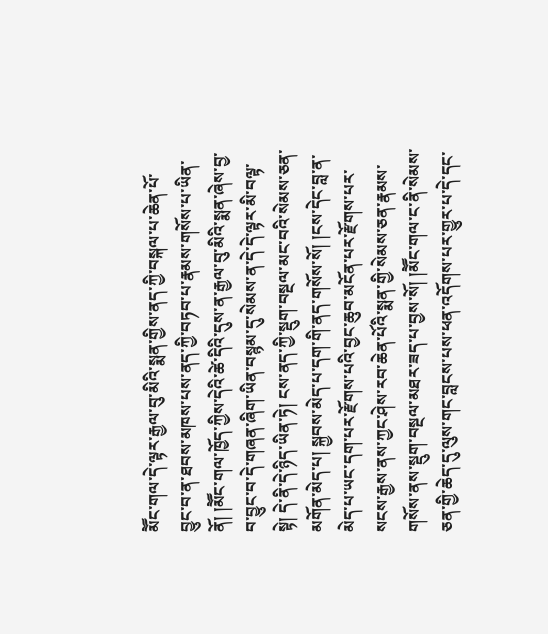མཽང་གལ་དེ་ལྟར་རྒྱལ་བུ་མིའི་སྨན་གྱིས་ནད་ཀྱི་བསྐལ་པ་ཆེན་པོ་བྱུང་བ་ན་ཐབས་མཁས་པས་ནད་ཀྱི་བཏབ་པ་རྣམས་གསོས་པ་ཡིན་ནོ། །མཽང་གལ་ཁྱོད་ཀྱིས་དེའི་ཚེ་དིའི་དུས་ན་རྒྱལ་བུ་མིའི་སྨན་ཞེས་བྱ་བ་བྱུང་བ་དེ་གཞན་ཞིག་ཡིན་བསྙམ་དུ་སེམས་ན་དེ་དེ་ལྟར་མི་བལྟ་སྟེ། དེ་ནི་དེ་ཉིད་ཡིན་ཏེ། ངས་ནད་ཀྱི་སྡུག་བསྔལ་མང་བའི་སེམས་ཅན་མགོན་མེད་པ། སྐྱབས་མེད་པ་དག་གི་ནད་གསོས་སོ། །ངས་དེང་བླ་ན་མེད་པ་ཡང་དག་པར་རྫོགས་པའི་བྱང་ཆུབ་མངོན་པར་རྫོགས་པར་སངས་རྒྱས་ནས་ཀྱང་ཤེས་རབ་ཆེན་པོའི་སྨན་གྱི་སེམས་ཅན་རྣམས་གསོས་ནས་སྡུག་བསྔལ་མཐར་ཟད་པ་བྱས་སོ། །མཽང་གལ་ང་ནི་སེམས་ཅན་གྱི་ཆེད་དུ་ལུས་གང་བླངས་པས་ཕན་འདོགས་པར་གྱུར་པ་དེ་དང་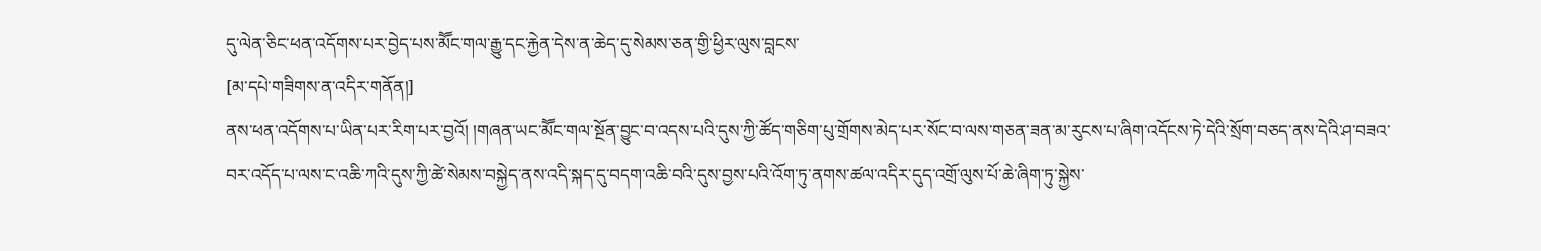དུ་ལེན་ཅིང་ཕན་འདོགས་པར་བྱེད་པས་མཽང་གལ་རྒྱུ་དང་རྐྱེན་དེས་ན་ཆེད་དུ་སེམས་ཅན་གྱི་ཕྱིར་ལུས་བླངས་
[མ་དཔེ་གཟིགས་ན་འདིར་གནོན།]
ནས་ཕན་འདོགས་པ་ཡིན་པར་རིག་པར་བྱའོ། །གཞན་ཡང་མཽང་གལ་སྔོན་བྱུང་བ་འདས་པའི་དུས་ཀྱི་ཚོད་གཅིག་པུ་གྲོགས་མེད་པར་སོང་བ་ལས་གཅན་ཟན་མ་རུངས་པ་ཞིག་འདོངས་ཏེ་དེའི་སྲོག་བཅད་ནས་དེའི་ཤ་བཟའ་བར་འདོད་པ་ལས་ང་འཆི་ཀའི་དུས་ཀྱི་ཚེ་སེམས་བསྐྱེད་ནས་འདི་སྐད་དུ་བདག་འཆི་བའི་དུས་བྱས་པའི་འོག་ཏུ་ནགས་ཚལ་འདིར་དུད་འགྲོ་ལུས་པོ་ཆེ་ཞིག་ཏུ་སྐྱེས་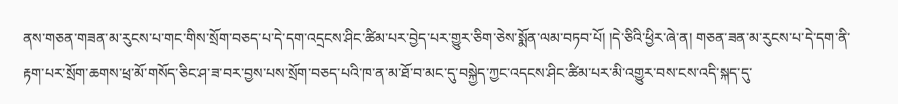ནས་གཅན་གཟན་མ་རུངས་པ་གང་གིས་སྲོག་བཅད་པ་དེ་དག་འདྲངས་ཤིང་ཚིམ་པར་བྱེད་པར་གྱུར་ཅིག་ཅེས་སྨོན་ལམ་བཏབ་པོ། །དེ་ཅིའི་ཕྱིར་ཞེ་ན། གཅན་ཟན་མ་རུངས་པ་དེ་དག་ནི་རྟག་པར་སྲོག་ཆགས་ཕྲ་མོ་གསོད་ཅིང་ཤ་ཟ་བར་བྱས་པས་སྲོག་བཅད་པའི་ཁ་ན་མ་ཐོ་བ་མང་དུ་བསྐྱེད་ཀྱང་འདངས་ཤིང་ཚིམ་པར་མི་འགྱུར་བས་ངས་འདི་སྐད་དུ་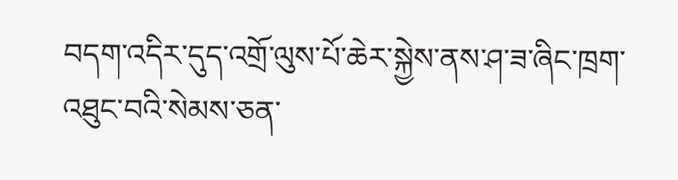བདག་འདིར་དུད་འགྲོ་ལུས་པོ་ཆེར་སྐྱེས་ནས་ཤ་ཟ་ཞིང་ཁྲག་འཐུང་བའི་སེམས་ཅན་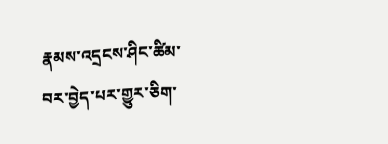རྣམས་འདྲངས་ཤིང་ཚིམ་བར་བྱེད་པར་གྱུར་ཅིག་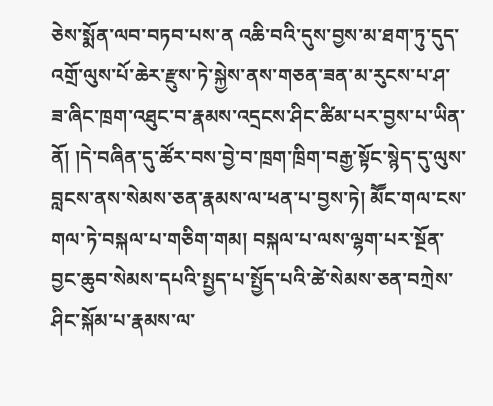ཅེས་སྨོན་ལབ་བཏབ་པས་ན འཆི་བའི་དུས་བྱས་མ་ཐག་ཏུ་དུད་འགྲོ་ལུས་པོ་ཆེར་རྫུས་ཏེ་སྐྱེས་ནས་གཅན་ཟན་མ་རུངས་པ་ཤ་ཟ་ཞིང་ཁྲག་འཐུང་བ་རྣམས་འདྲངས་ཤིང་ཚིམ་པར་བྱས་པ་ཡིན་ནོ། །དེ་བཞིན་དུ་ཚོར་བས་བྱེ་བ་ཁྲག་ཁྲིག་བརྒྱ་སྟོང་སྙེད་དུ་ལུས་བླངས་ནས་སེམས་ཅན་རྣམས་ལ་ཕན་པ་བྱས་ཏེ། མཽང་གལ་ངས་གལ་ཏེ་བསྐལ་པ་གཅིག་གམ། བསྐལ་པ་ལས་ལྷག་པར་སྔོན་བྱང་ཆུབ་སེམས་དཔའི་སྤྱད་པ་སྤྱོད་པའི་ཚེ་སེམས་ཅན་བཀྲེས་ཤིང་སྐོམ་པ་རྣམས་ལ་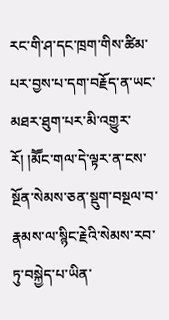རང་གི་ཤ་དང་ཁྲག་གིས་ཚིམ་པར་བྱས་པ་དག་བརྗོད་ན་ཡང་མཐར་ཐུག་པར་མི་འགྱུར་རོ། །མཽང་གལ་དེ་ལྟར་ན་ངས་སྔོན་སེམས་ཅན་སྡུག་བསྔལ་བ་རྣམས་ལ་སྙིང་རྗེའི་སེམས་རབ་ཏུ་བསྐྱེད་པ་ཡིན་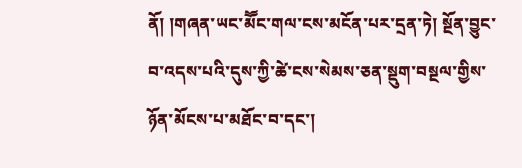ནོ། །གཞན་ཡང་མཽང་གལ་ངས་མངོན་པར་དྲན་ཏེ། སྔོན་བྱུང་བ་འདས་པའི་དུས་ཀྱི་ཚེ་ངས་སེམས་ཅན་སྡུག་བསྔལ་གྱིས་ཉོན་མོངས་པ་མཐོང་བ་དང་།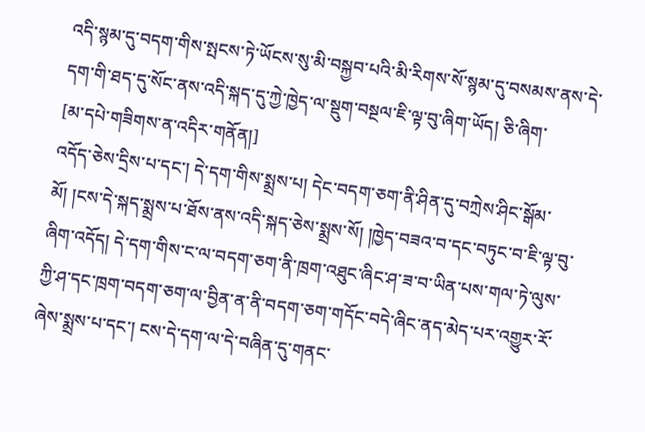འདི་སྙམ་དུ་བདག་གིས་སྤངས་ཏེ་ཡོངས་སུ་མི་བསྐྱབ་པའི་མི་རིགས་སོ་སྙམ་དུ་བསམས་ནས་དེ་དག་གི་ཐད་དུ་སོང་ནས་འདི་སྐད་དུ་ཀྱེ་ཁྱེད་ལ་སྡུག་བསྔལ་ཇི་ལྟ་བུ་ཞིག་ཡོད། ཅི་ཞིག་
[མ་དཔེ་གཟིགས་ན་འདིར་གནོན།]
འདོད་ཅེས་དྲིས་པ་དང་། དེ་དག་གིས་སྨྲས་པ། དེང་བདག་ཅག་ནི་ཤིན་དུ་བཀྲེས་ཤིང་སྒོམ་མོ། །ངས་དེ་སྐད་སྨྲས་པ་ཐོས་ནས་འདི་སྐད་ཅེས་སྨྲས་སོ། །ཁྱེད་བཟའ་བ་དང་བཏུང་བ་ཇི་ལྟ་བུ་ཞིག་འདོད། དེ་དག་གིས་ང་ལ་བདག་ཅག་ནི་ཁྲག་འཐུང་ཞིང་ཤ་ཟ་བ་ཡིན་པས་གལ་ཏེ་ལུས་ཀྱི་ཤ་དང་ཁྲག་བདག་ཅག་ལ་བྱིན་ན་ནི་བདག་ཅག་གདོང་བདེ་ཞིང་ནད་མེད་པར་འགྱུར་རོ་ཞེས་སྨྲས་པ་དང་། ངས་དེ་དག་ལ་དེ་བཞིན་དུ་གནང་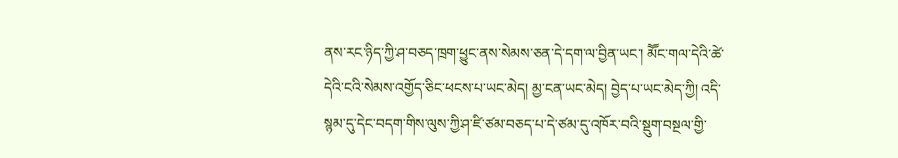ནས་རང་ཉིད་ཀྱི་ཤ་བཅད་ཁྲག་ཕྱུང་ནས་སེམས་ཅན་དེ་དག་ལ་བྱིན་ཡང་། མཽང་གལ་དེའི་ཚེ་དེའི་ངའི་སེམས་འགྱོད་ཅིང་ཕངས་པ་ཡང་མེད། མྱ་ངན་ཡང་མེད། བྱེད་པ་ཡང་མེད་ཀྱི། འདི་སྙམ་དུ་དེང་བདག་གིས་ལུས་ཀྱི་ཤ་ཛི་ཙམ་བཅད་པ་དེ་ཙམ་དུ་འཁོར་བའི་སྡུག་བསྔལ་གྱི་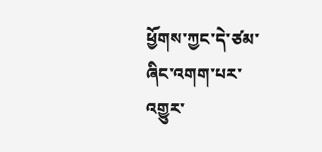ཕྱོགས་ཀྱང་དེ་ཙམ་ཞིང་འགག་པར་འགྱུར་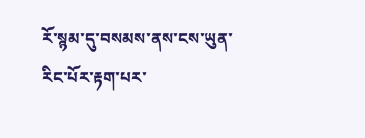རོ་སྙམ་དུ་བསམས་ནས་ངས་ཡུན་རིང་པོར་རྟག་པར་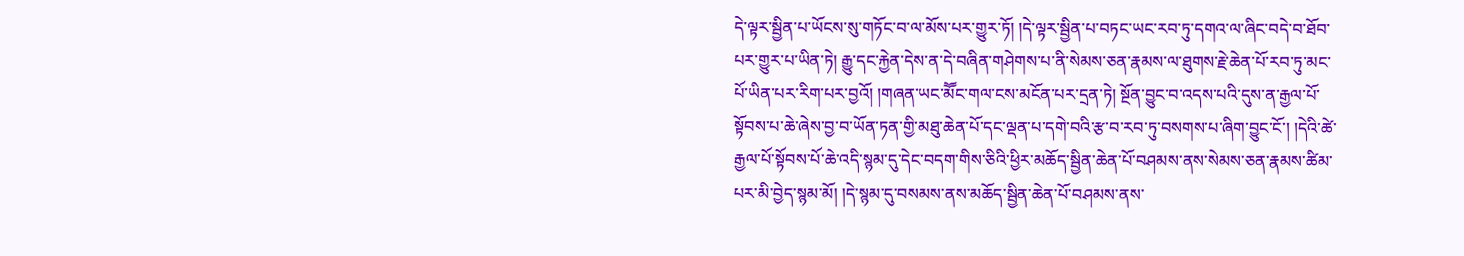དེ་ལྟར་སྦྱིན་པ་ཡོངས་སུ་གཏོང་བ་ལ་མོས་པར་གྱུར་ཏོ། །དེ་ལྟར་སྦྱིན་པ་བཏང་ཡང་རབ་ཏུ་དགའ་ལ་ཞིང་བདེ་བ་ཐོབ་པར་གྱུར་པ་ཡིན་ཏེ། རྒྱུ་དང་རྐྱེན་དེས་ན་དེ་བཞིན་གཤེགས་པ་ནི་སེམས་ཅན་རྣམས་ལ་ཐུགས་རྗེ་ཆེན་པོ་རབ་ཏུ་མང་པོ་ཡིན་པར་རིག་པར་བྱའོ། །གཞན་ཡང་མཽང་གལ་ངས་མངོན་པར་དྲན་ཏེ། སྔོན་བྱུང་བ་འདས་པའི་དུས་ན་རྒྱལ་པོ་སྟོབས་པ་ཆེ་ཞེས་བྱ་བ་ཡོན་ཏན་གྱི་མཐུ་ཆེན་པོ་དང་ལྡན་པ་དགེ་བའི་རྩ་བ་རབ་ཏུ་བསགས་པ་ཞིག་བྱུང་ངོ་། །དེའི་ཚེ་རྒྱལ་པོ་སྟོབས་པོ་ཆེ་འདི་སྙམ་དུ་དེང་བདག་གིས་ཅིའི་ཕྱིར་མཆོད་སྦྱིན་ཆེན་པོ་བཤམས་ནས་སེམས་ཅན་རྣམས་ཚིམ་པར་མི་བྱེད་སྙམ་མོ། །དེ་སྙམ་དུ་བསམས་ནས་མཆོད་སྦྱིན་ཆེན་པོ་བཤམས་ནས་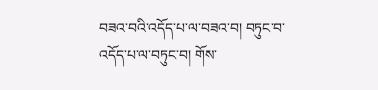བཟའ་བའི་འདོད་པ་ལ་བཟའ་བ། བཏུང་བ་འདོད་པ་ལ་བཏུང་བ། གོས་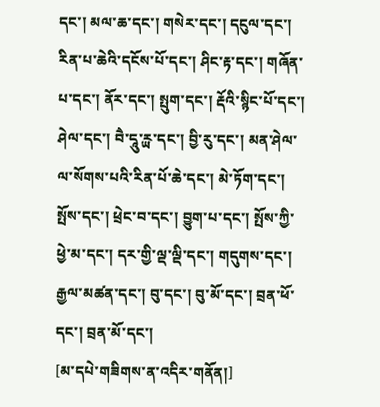དང་། མལ་ཆ་དང་། གསེར་དང་། དངུལ་དང་། རིན་པ་ཆེའི་དངོས་པོ་དང་། ཤིང་རྟ་དང་། གཞོན་པ་དང་། ནོར་དང་། སྤུག་དང་། རྡོའི་སྙིང་པོ་དང་། ཤེལ་དང་། བཻ་དཱུ་ཪྻ་དང་། བྱི་རུ་དང་། མན་ཤེལ་ལ་སོགས་པའི་རིན་པོ་ཆེ་དང་། མེ་ཏོག་དང་། སྤོས་དང་། ཕྲེང་བ་དང་། བྱུག་པ་དང་། སྤོས་ཀྱི་ཕྱེ་མ་དང་། དར་གྱི་ལྡ་ལྡི་དང་། གདུགས་དང་། རྒྱལ་མཚན་དང་། བུ་དང་། བུ་མོ་དང་། བྲན་ཕོ་དང་། བྲན་མོ་དང་།
[མ་དཔེ་གཟིགས་ན་འདིར་གནོན།]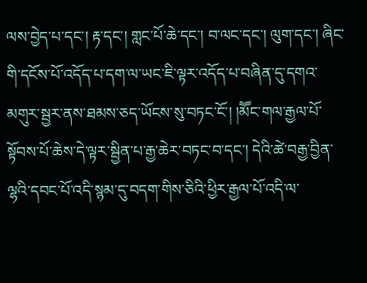ལས་བྱེད་པ་དང་། རྟ་དང་། གླང་པོ་ཆེ་དང་། བ་ལང་དང་། ལུག་དང་། ཞིང་གི་དངོས་པོ་འདོད་པ་དག་ལ་ཡང་ཇི་ལྟར་འདོད་པ་བཞིན་དུ་དགའ་མགུར་སྦྱར་ནས་ཐམས་ཅད་ཡོངས་སུ་བཏང་ངོ་། །མཽང་གལ་རྒྱལ་པོ་སྟོབས་པོ་ཆེས་དེ་ལྟར་སྦྱིན་པ་རྒྱ་ཆེར་བཏང་བ་དང་། དེའི་ཚེ་བརྒྱ་བྱིན་ལྷའི་དབང་པོ་འདི་སྙམ་དུ་བདག་གིས་ཅིའི་ཕྱིར་རྒྱལ་པོ་འདི་ལ་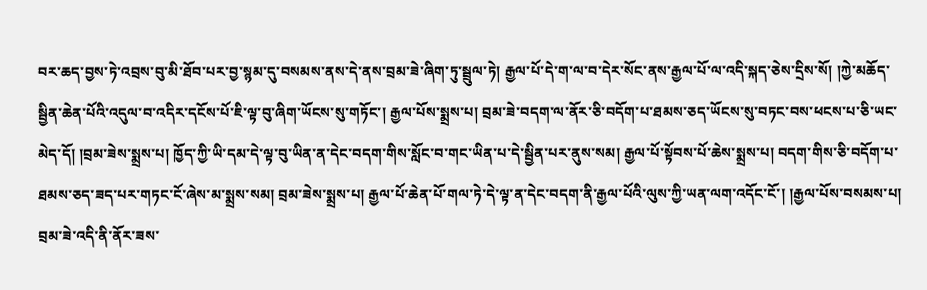བར་ཆད་བྱས་ཏེ་འབྲས་བུ་མི་ཐོབ་པར་བྱ་སྙམ་དུ་བསམས་ནས་དེ་ནས་བྲམ་ཟེ་ཞིག་ཏུ་སྦྲུལ་ཏེ། རྒྱལ་པོ་དེ་ག་ལ་བ་དེར་སོང་ནས་རྒྱལ་པོ་ལ་འདི་སྐད་ཅེས་དྲིས་སོ། །ཀྱེ་མཆོད་སྦྱིན་ཆེན་པོའི་འདུལ་བ་འདིར་དངོས་པོ་ཇི་ལྟ་བུ་ཞིག་ཡོངས་སུ་གཏོང་། རྒྱལ་པོས་སྨྲས་པ། བྲམ་ཟེ་བདག་ལ་ནོར་ཅི་བདོག་པ་ཐམས་ཅད་ཡོངས་སུ་བཏང་བས་ཕངས་པ་ཅི་ཡང་མེད་དོ། །བྲམ་ཟེས་སྨྲས་པ། ཁྱོད་ཀྱི་ཡི་དམ་དེ་ལྟ་བུ་ཡིན་ན་དེང་བདག་གིས་སློང་བ་གང་ཡིན་པ་དེ་སྦྱིན་པར་ནུས་སམ། རྒྱལ་པོ་སྟོབས་པོ་ཆེས་སྨྲས་པ། བདག་གིས་ཅི་བདོག་པ་ཐམས་ཅད་ཟད་པར་གཏང་ངོ་ཞེས་མ་སྨྲས་སམ། བྲམ་ཟེས་སྨྲས་པ། རྒྱལ་པོ་ཆེན་པོ་གལ་ཏེ་དེ་ལྟ་ན་དེང་བདག་ནི་རྒྱལ་པོའི་ལུས་ཀྱི་ཡན་ལག་འདོང་ངོ་། །རྒྱལ་པོས་བསམས་པ། བྲམ་ཟེ་འདི་ནི་ནོར་ཟས་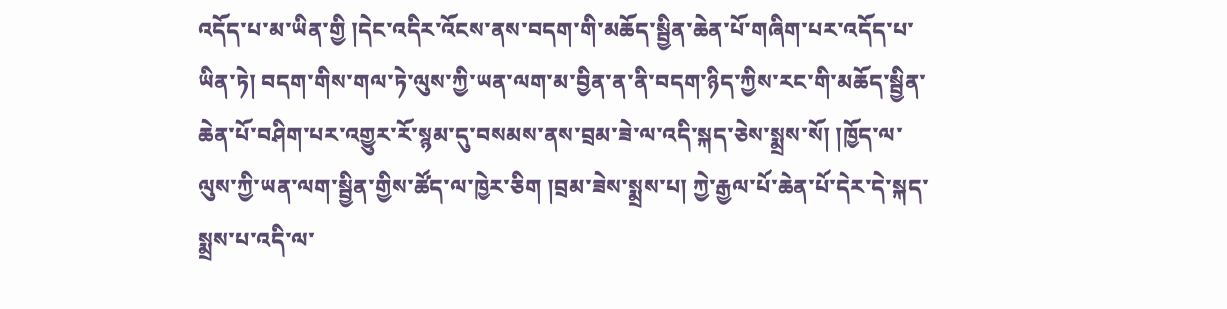འདོད་པ་མ་ཡིན་གྱི །དེང་འདིར་འོངས་ནས་བདག་གི་མཆོད་སྦྱིན་ཆེན་པོ་གཞིག་པར་འདོད་པ་ཡིན་ཏེ། བདག་གིས་གལ་ཏེ་ལུས་ཀྱི་ཡན་ལག་མ་བྱིན་ན་ནི་བདག་ཉིད་ཀྱིས་རང་གི་མཆོད་སྦྱིན་ཆེན་པོ་བཤིག་པར་འགྱུར་རོ་སྙམ་དུ་བསམས་ནས་བྲམ་ཟེ་ལ་འདི་སྐད་ཅེས་སྨྲས་སོ། །ཁྱོད་ལ་ལུས་ཀྱི་ཡན་ལག་སྦྱིན་གྱིས་ཚོད་ལ་ཁྱེར་ཅིག །བྲམ་ཟེས་སྨྲས་པ། ཀྱེ་རྒྱལ་པོ་ཆེན་པོ་དེར་དེ་སྐད་སྨྲས་པ་འདི་ལ་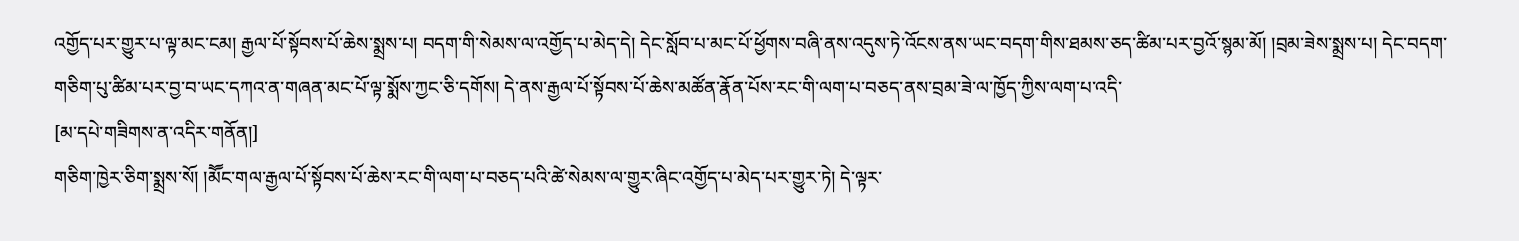འགྱོད་པར་གྱུར་པ་ལྟ་མང་ངམ། རྒྱལ་པོ་སྟོབས་པོ་ཆེས་སྨྲས་པ། བདག་གི་སེམས་ལ་འགྱོད་པ་མེད་དེ། དེང་སློབ་པ་མང་པོ་ཕྱོགས་བཞི་ནས་འདུས་ཏེ་འོངས་ནས་ཡང་བདག་གིས་ཐམས་ཅད་ཚིམ་པར་བྱའོ་སྙམ་མོ། །བྲམ་ཟེས་སྨྲས་པ། དེང་བདག་གཅིག་པུ་ཚིམ་པར་བྱ་བ་ཡང་དཀའ་ན་གཞན་མང་པོ་ལྟ་སྨོས་ཀྱང་ཅི་དགོས། དེ་ནས་རྒྱལ་པོ་སྟོབས་པོ་ཆེས་མཚོན་རྣོན་པོས་རང་གི་ལག་པ་བཅད་ནས་བྲམ་ཟེ་ལ་ཁྱོད་ཀྱིས་ལག་པ་འདི་
[མ་དཔེ་གཟིགས་ན་འདིར་གནོན།]
གཅིག་ཁྱེར་ཅིག་སྨྲས་སོ། །མཽང་གལ་རྒྱལ་པོ་སྟོབས་པོ་ཆེས་རང་གི་ལག་པ་བཅད་པའི་ཚེ་སེམས་ལ་གྱུར་ཞིང་འགྱོད་པ་མེད་པར་གྱུར་ཏེ། དེ་ལྟར་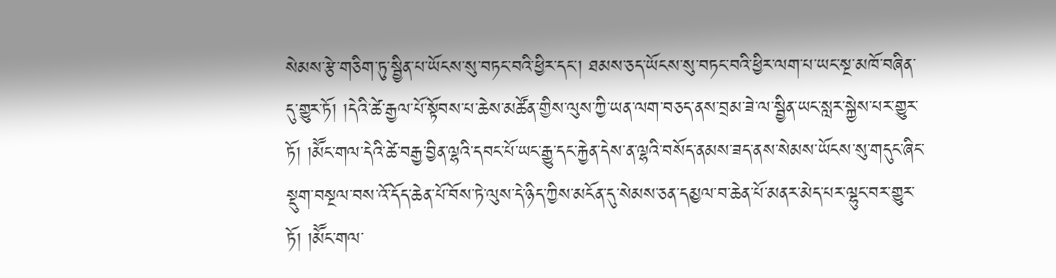སེམས་རྩེ་གཅིག་ཏུ་སྦྱིན་པ་ཡོངས་སུ་བཏང་བའི་ཕྱིར་དང་། ཐམས་ཅད་ཡོངས་སུ་བཏང་བའི་ཕྱིར་ལག་པ་ཡང་སྔ་མཁོ་བཞིན་དུ་གྱུར་ཏོ། །དེའི་ཚེ་རྒྱལ་པོ་སྟོབས་པ་ཆེས་མཚོན་གྱིས་ལུས་ཀྱི་ཡན་ལག་བཅད་ནས་བྲམ་ཟེ་ལ་སྦྱིན་ཡང་སླར་སྐྱེས་པར་གྱུར་ཏོ། །མཽང་གལ་དེའི་ཚེ་བརྒྱ་བྱིན་ལྷའི་དབང་པོ་ཡང་རྒྱུ་དང་རྐྱེན་དེས་ན་ལྷའི་བསོད་ནམས་ཟད་ནས་སེམས་ཡོངས་སུ་གདུང་ཞིང་སྡུག་བསྔལ་བས་འོ་དོད་ཆེན་པོ་བོས་ཏེ་ལུས་དེ་ཉིད་ཀྱིས་མངོན་དུ་སེམས་ཅན་དམྱལ་བ་ཆེན་པོ་མནར་མེད་པར་ལྷུང་བར་གྱུར་ཏོ། །མཽང་གལ་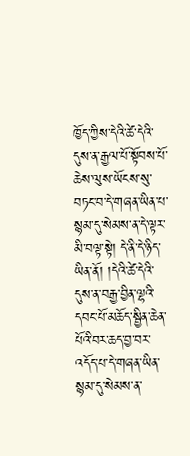ཁྱོད་ཀྱིས་དེའི་ཚེ་དེའི་དུས་ན་རྒྱལ་པོ་སྟོབས་པོ་ཆེས་ལུས་ཡོངས་སུ་བཏང་བ་དེ་གཞན་ཡིན་པ་སྙམ་དུ་སེམས་ན་དེ་ལྟར་མི་བལྟ་སྟེ། དེ་ནི་དེ་ཉིད་ཡིན་ནོ། །དེའི་ཚེ་དེའི་དུས་ན་བརྒྱ་བྱིན་ལྷའི་དབང་པོ་མཆོད་སྦྱིན་ཆེན་པོའི་བར་ཆད་བྱ་བར་འདོད་པ་དེ་གཞན་ཡིན་སྙམ་དུ་སེམས་ན་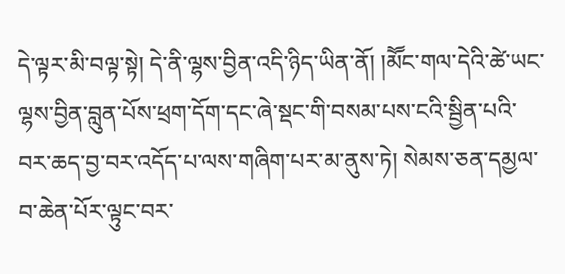དེ་ལྟར་མི་བལྟ་སྟེ། དེ་ནི་ལྷས་བྱིན་འདི་ཉིད་ཡིན་ནོ། །མཽང་གལ་དེའི་ཚེ་ཡང་ལྷས་བྱིན་བླུན་པོས་ཕྲག་དོག་དང་ཞེ་སྡང་གི་བསམ་པས་ངའི་སྦྱིན་པའི་བར་ཆད་བྱ་བར་འདོད་པ་ལས་གཞིག་པར་མ་ནུས་ཏེ། སེམས་ཅན་དམྱལ་བ་ཆེན་པོར་ལྟུང་བར་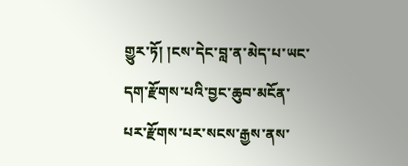གྱུར་ཏོ། །ངས་དེང་བླ་ན་མེད་པ་ཡང་དག་རྫོགས་པའི་བྱང་ཆུབ་མངོན་པར་རྫོགས་པར་སངས་རྒྱས་ནས་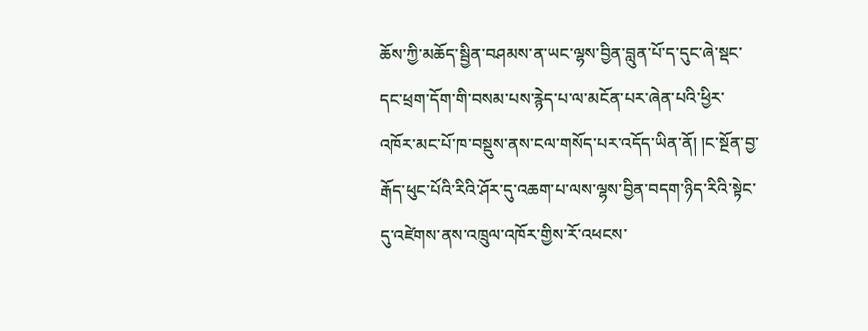ཆོས་ཀྱི་མཆོད་སྦྱིན་བཤམས་ན་ཡང་ལྷས་བྱིན་བླུན་པོ་ད་དུང་ཞེ་སྡང་དང་ཕྲག་དོག་གི་བསམ་པས་རྙེད་པ་ལ་མངོན་པར་ཞེན་པའི་ཕྱིར་འཁོར་མང་པོ་ཁ་བསྡུས་ནས་ངལ་གསོད་པར་འདོད་ཡིན་ནོ། །ང་སྔོན་བྱ་རྒོད་ཕུང་པོའི་རིའི་ཤོར་དུ་འཆག་པ་ལས་ལྷས་བྱིན་བདག་ཉིད་རིའི་སྟེང་དུ་འཛེགས་ནས་འཁྲུལ་འཁོར་གྱིས་རོ་འཕངས་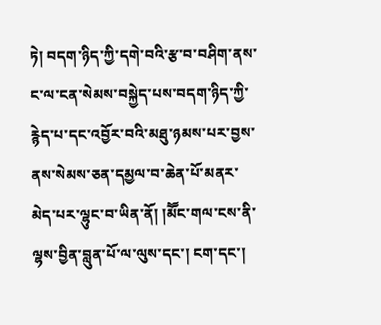ཏེ། བདག་ཉིད་ཀྱི་དགེ་བའི་རྩ་བ་བཤིག་ནས་ང་ལ་ངན་སེམས་བསྐྱེད་པས་བདག་ཉིད་ཀྱི་རྙེད་པ་དང་འབྱོར་བའི་མཐུ་ཉམས་པར་བྱས་ནས་སེམས་ཅན་དམྱལ་བ་ཆེན་པོ་མནར་མེད་པར་ལྷུང་བ་ཡིན་ནོ། །མཽང་གལ་ངས་ནི་ལྷས་བྱིན་བླུན་པོ་ལ་ལུས་དང་། ངག་དང་།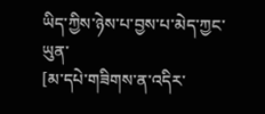ཡིད་ཀྱིས་ཉེས་པ་བྱས་པ་མེད་ཀྱང་ཡུན་
[མ་དཔེ་གཟིགས་ན་འདིར་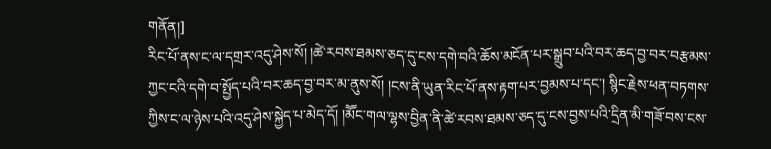གནོན།]
རིང་པོ་ནས་ང་ལ་དགྲར་འདུ་ཤེས་སོ། །ཚེ་རབས་ཐམས་ཅད་དུ་ངས་དགེ་བའི་ཆོས་མངོན་པར་སྒྲུབ་པའི་བར་ཆད་བྱ་བར་བརྩམས་ཀྱང་ངའི་དགེ་བ་སྤྱོད་པའི་བར་ཆད་བྱ་བར་མ་ནུས་སོ། །ངས་ནི་ཡུན་རིང་པོ་ནས་རྟག་པར་བྱམས་པ་དང་། སྙིང་རྗེས་ཕན་བཏགས་ཀྱིས་ང་ལ་ཉེས་པའི་འདུ་ཤེས་སྐྱེད་པ་མེད་དོ། །མཽང་གལ་ལྷས་བྱིན་ནི་ཚེ་རབས་ཐམས་ཅད་དུ་ངས་བྱས་པའི་དྲིན་མི་གཟོ་བས་ངས་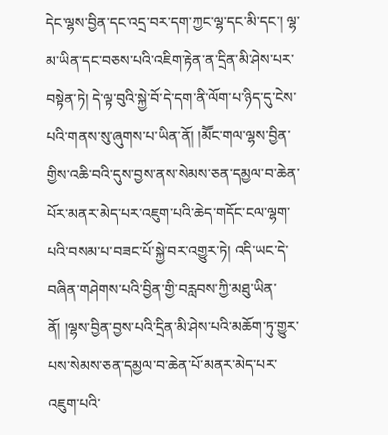དེང་ལྷས་བྱིན་དང་འདྲ་བར་དག་ཀྱང་ལྷ་དང་མི་དང་། ལྷ་མ་ཡིན་དང་བཅས་པའི་འཇིག་རྟེན་ན་དྲིན་མི་ཤེས་པར་བསྟེན་ཏེ། དེ་ལྟ་བུའི་སྐྱེ་བོ་དེ་དག་ནི་ལོག་པ་ཉིད་དུ་ངེས་པའི་གནས་སུ་ཞུགས་པ་ཡིན་ནོ། །མཽང་གལ་ལྷས་བྱིན་གྱིས་འཆི་བའི་དུས་བྱས་ནས་སེམས་ཅན་དམྱལ་བ་ཆེན་པོར་མནར་མེད་པར་འཇུག་པའི་ཆེད་གདོང་ངལ་ལྷག་པའི་བསམ་པ་བཟང་པོ་སྐྱེ་བར་འགྱུར་ཏེ། འདི་ཡང་དེ་བཞིན་གཤེགས་པའི་བྱིན་གྱི་བརླབས་ཀྱི་མཐུ་ཡིན་ནོ། །ལྷས་བྱིན་བྱས་པའི་དྲིན་མི་ཤེས་པའི་མཆོག་ཏུ་གྱུར་པས་སེམས་ཅན་དམྱལ་བ་ཆེན་པོ་མནར་མེད་པར་འཇུག་པའི་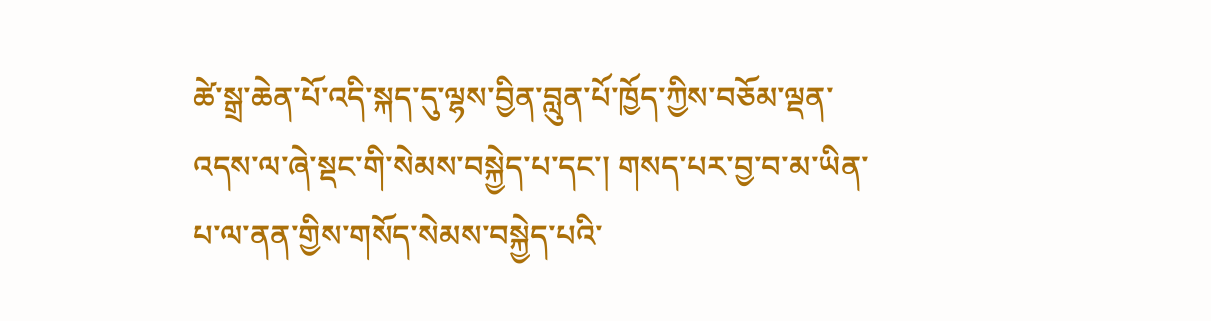ཚེ་སྒྲ་ཆེན་པོ་འདི་སྐད་དུ་ལྷས་བྱིན་བླུན་པོ་ཁྱོད་ཀྱིས་བཅོམ་ལྡན་འདས་ལ་ཞེ་སྡང་གི་སེམས་བསྐྱེད་པ་དང་། གསད་པར་བྱ་བ་མ་ཡིན་པ་ལ་ནན་གྱིས་གསོད་སེམས་བསྐྱེད་པའི་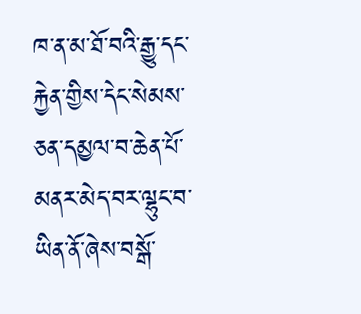ཁ་ན་མ་ཐོ་བའི་རྒྱུ་དང་རྐྱེན་གྱིས་དེང་སེམས་ཅན་དམྱལ་བ་ཆེན་པོ་མནར་མེད་བར་ལྷུང་བ་ཡིན་ནོ་ཞེས་བསྒོ་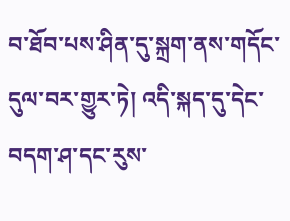བ་ཐོབ་པས་ཤིན་དུ་སྐྲག་ནས་གདོང་དུལ་བར་གྱུར་ཏེ། འདི་སྐད་དུ་དེང་བདག་ཤ་དང་རུས་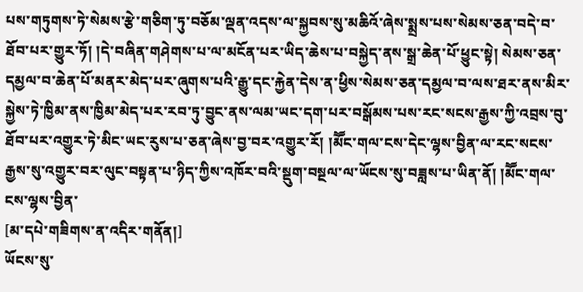པས་གཏུགས་ཏེ་སེམས་རྩེ་གཅིག་ཏུ་བཅོམ་ལྡན་འདས་ལ་སྐྱབས་སུ་མཆིའོ་ཞེས་སྨྲས་པས་སེམས་ཅན་བདེ་བ་ཐོབ་པར་གྱུར་ཏོ། །དེ་བཞིན་གཤེགས་པ་ལ་མངོན་པར་ཡིད་ཆེས་པ་བསྐྱེད་ནས་སྒྲ་ཆེན་པོ་ཕྱུང་སྟེ། སེམས་ཅན་དམྱལ་བ་ཆེན་པོ་མནར་མེད་པར་ཞུགས་པའི་རྒྱུ་དང་རྐྱེན་དེས་ན་ཕྱིས་སེམས་ཅན་དམྱལ་བ་ལས་ཐར་ནས་མིར་སྐྱེས་ཏེ་ཁྱིམ་ནས་ཁྱིམ་མེད་པར་རབ་ཏུ་བྱུང་ནས་ལམ་ཡང་དག་པར་བསྒོམས་པས་རང་སངས་རྒྱས་ཀྱི་འབྲས་བུ་ཐོབ་པར་འགྱུར་ཏེ་མིང་ཡང་རུས་པ་ཅན་ཞེས་བྱ་བར་འགྱུར་རོ། །མཽང་གལ་ངས་དེང་ལྷས་བྱིན་ལ་རང་སངས་རྒྱས་སུ་འགྱུར་བར་ལུང་བསྟན་པ་ཉིད་ཀྱིས་འཁོར་བའི་སྡུག་བསྔལ་ལ་ཡོངས་སུ་བཟླས་པ་ཡིན་ནོ། །མཽང་གལ་ངས་ལྷས་བྱིན་
[མ་དཔེ་གཟིགས་ན་འདིར་གནོན།]
ཡོངས་སུ་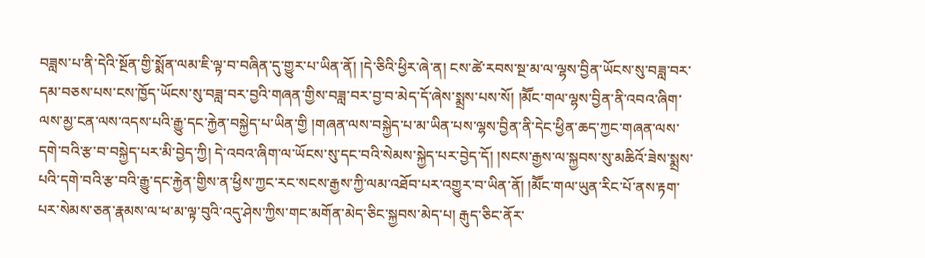བཟླས་པ་ནི་དེའི་སྔོན་གྱི་སྨོན་ལམ་ཇི་ལྟ་བ་བཞིན་དུ་གྱུར་པ་ཡིན་ནོ། །དེ་ཅིའི་ཕྱིར་ཞེ་ན། ངས་ཚེ་རབས་སྔ་མ་ལ་ལྷས་བྱིན་ཡོངས་སུ་བཟླ་བར་དམ་བཅས་པས་ངས་ཁྱོད་ཡོངས་སུ་བཟླ་བར་བྱའི་གཞན་གྱིས་བཟླ་བར་བྱ་བ་མེད་དོ་ཞེས་སྨྲས་པས་སོ། །མཽང་གལ་ལྷས་བྱིན་ནི་འབའ་ཞིག་ལས་མྱ་ངན་ལས་འདས་པའི་རྒྱུ་དང་རྐྱེན་བསྐྱེད་པ་ཡིན་གྱི །གཞན་ལས་བསྐྱེད་པ་མ་ཡིན་པས་ལྷས་བྱིན་ནི་དེང་ཕྱིན་ཆད་ཀྱང་གཞན་ལས་དགེ་བའི་རྩ་བ་བསྐྱེད་པར་མི་བྱེད་ཀྱི། དེ་འབའ་ཞིག་ལ་ཡོངས་སུ་དང་བའི་སེམས་སྐྱེད་པར་བྱེད་དོ། །སངས་རྒྱས་ལ་སྐྱབས་སུ་མཆིའོ་ཟེས་སྨྲས་པའི་དགེ་བའི་རྩ་བའི་རྒྱུ་དང་རྐྱེན་གྱིས་ན་ཕྱིས་ཀྱང་རང་སངས་རྒྱས་ཀྱི་ལམ་འཐོབ་པར་འགྱུར་བ་ཡིན་ནོ། །མཽང་གལ་ཡུན་རིང་པོ་ནས་རྟག་པར་སེམས་ཅན་རྣམས་ལ་ཕ་མ་ལྟ་བུའི་འདུ་ཤེས་ཀྱིས་གང་མགོན་མེད་ཅིང་སྐྱབས་མེད་པ། རྒུད་ཅིང་ནོར་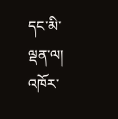དང་མི་ལྡན་ལ། འཁོར་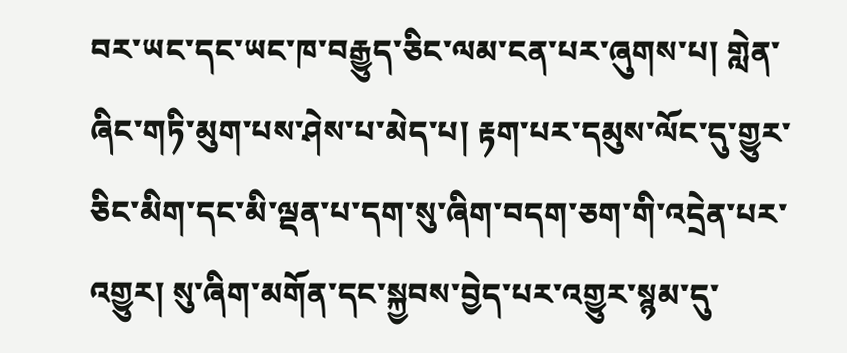བར་ཡང་དང་ཡང་ཁ་བརྒྱུད་ཅིང་ལམ་ངན་པར་ཞུགས་པ། གླེན་ཞིང་གཏི་མུག་པས་ཤེས་པ་མེད་པ། རྟག་པར་དམུས་ལོང་དུ་གྱུར་ཅིང་མིག་དང་མི་ལྡན་པ་དག་སུ་ཞིག་བདག་ཅག་གི་འདྲེན་པར་འགྱུར། སུ་ཞིག་མགོན་དང་སྐྱབས་བྱེད་པར་འགྱུར་སྙམ་དུ་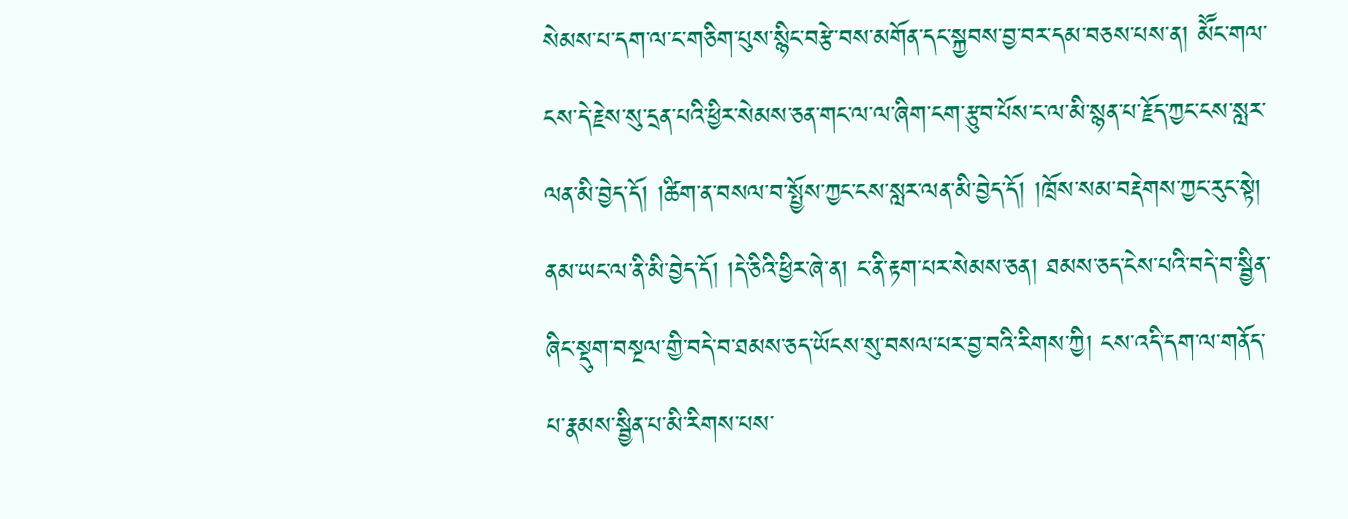སེམས་པ་དག་ལ་ང་གཅིག་པུས་སྙིང་བརྩེ་བས་མགོན་དང་སྐྱབས་བྱ་བར་དམ་བཅས་པས་ན། མཽང་གལ་ངས་དེ་རྗེས་སུ་དྲན་པའི་ཕྱིར་སེམས་ཅན་གང་ལ་ལ་ཞིག་ངག་རྩུབ་པོས་ང་ལ་མི་སྙན་པ་རྗོད་ཀྱང་ངས་སླར་ལན་མི་བྱེད་དོ། །ཚིག་ན་བསལ་བ་སྤྱོས་ཀྱང་ངས་སླར་ལན་མི་བྱེད་དོ། །ཁྲོས་སམ་བརྡེགས་ཀྱང་རུང་སྟེ། ནམ་ཡང་ལ་ནི་མི་བྱེད་དོ། །དེ་ཅིའི་ཕྱིར་ཞེ་ན། ང་ནི་རྟག་པར་སེམས་ཅན། ཐམས་ཅད་ངེས་པའི་བདེ་བ་སྦྱིན་ཞིང་སྡུག་བསྔལ་གྱི་བདེ་བ་ཐམས་ཅད་ཡོངས་སུ་བསལ་པར་བྱ་བའི་རིགས་ཀྱི། ངས་འདི་དག་ལ་གནོད་པ་རྣམས་སྦྱིན་པ་མི་རིགས་པས་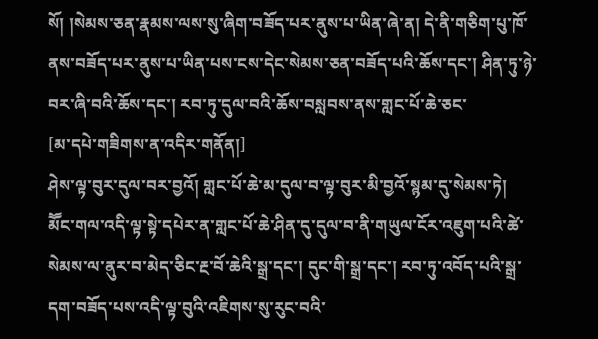སོ། །སེམས་ཅན་རྣམས་ལས་སུ་ཞིག་བཟོད་པར་ནུས་པ་ཡིན་ཞེ་ན། དེ་ནི་གཅིག་པུ་ཁོ་ནས་བཟོད་པར་ནུས་པ་ཡིན་པས་ངས་དེང་སེམས་ཅན་བཟོད་པའི་ཆོས་དང་། ཤིན་ཏུ་ཉེ་བར་ཞི་བའི་ཆོས་དང་། རབ་ཏུ་དུལ་བའི་ཆོས་བསླབས་ནས་གླང་པོ་ཆེ་ཅང་
[མ་དཔེ་གཟིགས་ན་འདིར་གནོན།]
ཤེས་ལྟ་བུར་དུལ་བར་བྱའོ། གླང་པོ་ཆེ་མ་དུལ་བ་ལྟ་བུར་མི་བྱའོ་སྙམ་དུ་སེམས་ཏེ། མཽང་གལ་འདི་ལྟ་སྟེ་དཔེར་ན་གླང་པོ་ཆེ་ཤིན་དུ་དུལ་བ་ནི་གཡུལ་ངོར་འཇུག་པའི་ཚེ་སེམས་ལ་ནུར་བ་མེད་ཅིང་རྔ་བོ་ཆེའི་སྒྲ་དང་། དུང་གི་སྒྲ་དང་། རབ་ཏུ་འབོད་པའི་སྒྲ་དག་བཟོད་པས་འདི་ལྟ་བུའི་འཇིགས་སུ་རུང་བའི་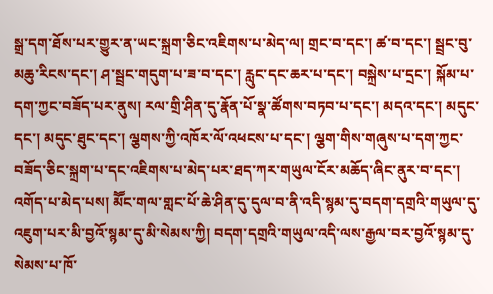སྒྲ་དག་ཐོས་པར་གྱུར་ན་ཡང་སྐྲག་ཅིང་འཇིགས་པ་མེད་ལ། གྲང་བ་དང་། ཚ་བ་དང་། སྦྲང་བུ་མཆུ་རིངས་དང་། ཤ་སྦྲང་གདུག་པ་ཟ་བ་དང་། རླུང་དང་ཆར་པ་དང་། བསྐྲེས་པ་དྲང་། སྐོམ་པ་དག་ཀྱང་བཟོད་པར་ནུས། རལ་གྲི་ཤིན་དུ་རྣོན་པོ་སྣ་ཚོགས་བཏབ་པ་དང་། མདའ་དང་། མདུང་དང་། མདུང་ཐུང་དང་། ལྕགས་ཀྱི་འཁོར་ལོ་འཕངས་པ་དང་། ལྕག་གིས་གཞུས་པ་དག་ཀྱང་བཟོད་ཅིང་སྐྲག་པ་དང་འཇིགས་པ་མེད་པར་ཐད་ཀར་གཡུལ་ངོར་མཆོད་ཞིང་ནུར་བ་དང་། འགོད་པ་མེད་པས། མཽང་གལ་གླང་པོ་ཆེ་ཤིན་དུ་དུལ་བ་ནི་འདི་སྙམ་དུ་བདག་དགྲའི་གཡུལ་དུ་འཇུག་པར་མི་བྱའོ་སྙམ་དུ་མི་སེམས་ཀྱི། བདག་དགྲའི་གཡུལ་འདི་ལས་རྒྱལ་བར་བྱའོ་སྙམ་དུ་སེམས་པ་ཁོ་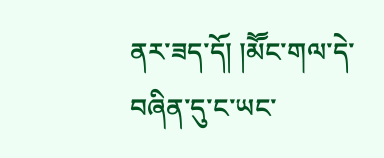ནར་ཟད་དོ། །མཽང་གལ་དེ་བཞིན་དུ་ང་ཡང་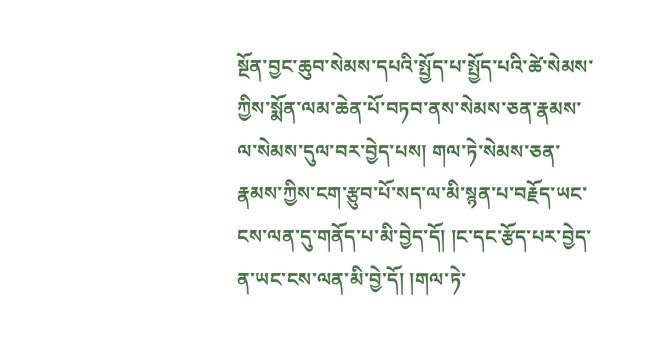སྔོན་བྱང་ཆུབ་སེམས་དཔའི་སྤྱོད་པ་སྤྱོད་པའི་ཚེ་སེམས་ཀྱིས་སྨོན་ལམ་ཆེན་པོ་བཏབ་ནས་སེམས་ཅན་རྣམས་ལ་སེམས་དུལ་བར་བྱེད་པས། གལ་ཏེ་སེམས་ཅན་རྣམས་ཀྱིས་ངག་རྩུབ་པོ་སད་ལ་མི་སྙན་པ་བརྗོད་ཡང་ངས་ལན་དུ་གནོད་པ་མི་བྱེད་དོ། །ང་དང་རྩོད་པར་བྱེད་ན་ཡང་ངས་ལན་མི་བྱེ་དོ། །གལ་ཏེ་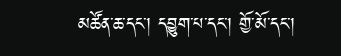མཚོན་ཆ་དང་། དབྱུག་པ་དང་། གྱོ་མོ་དང་།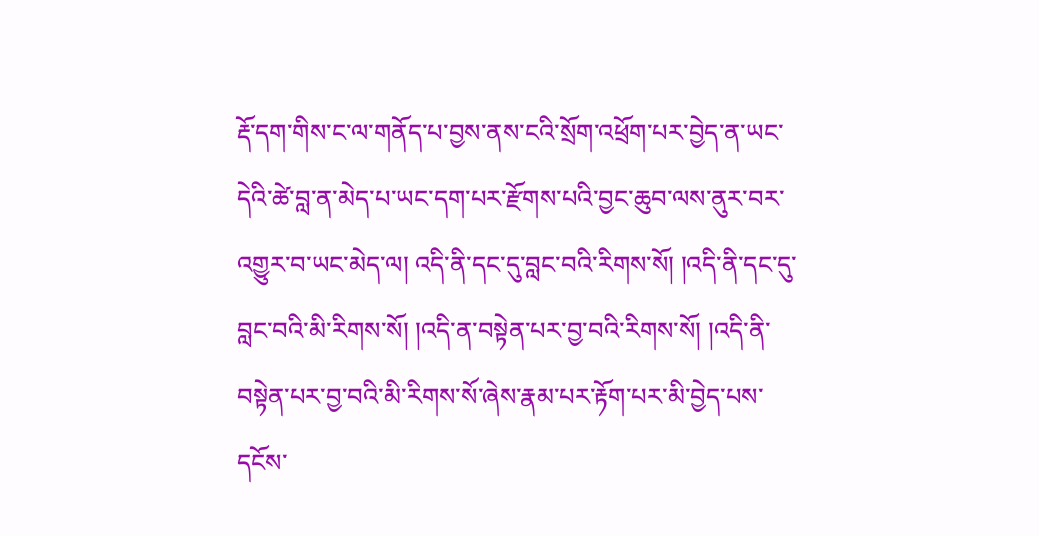རྡོ་དག་གིས་ང་ལ་གནོད་པ་བྱས་ནས་ངའི་སྲོག་འཕྲོག་པར་བྱེད་ན་ཡང་དེའི་ཚེ་བླ་ན་མེད་པ་ཡང་དག་པར་རྫོགས་པའི་བྱང་ཆུབ་ལས་ནུར་བར་འགྱུར་བ་ཡང་མེད་ལ། འདི་ནི་དང་དུ་བླང་བའི་རིགས་སོ། །འདི་ནི་དང་དུ་བླང་བའི་མི་རིགས་སོ། །འདི་ན་བསྟེན་པར་བྱ་བའི་རིགས་སོ། །འདི་ནི་བསྟེན་པར་བྱ་བའི་མི་རིགས་སོ་ཞེས་རྣམ་པར་རྟོག་པར་མི་བྱེད་པས་དངོས་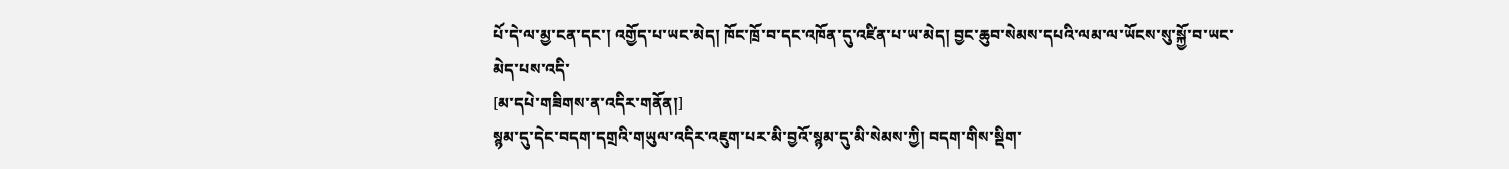པོ་དེ་ལ་མྱ་ངན་དང་། འགྱོད་པ་ཡང་མེད། ཁོང་ཁྲོ་བ་དང་འཁོན་དུ་འཛིན་པ་ཡ་མེད། བྱང་ཆུབ་སེམས་དཔའི་ལམ་ལ་ཡོངས་སུ་སྐྱོ་བ་ཡང་མེད་པས་འདི་
[མ་དཔེ་གཟིགས་ན་འདིར་གནོན།]
སྙམ་དུ་དེང་བདག་དགྲའི་གཡུལ་འདིར་འཇུག་པར་མི་བྱའོ་སྙམ་དུ་མི་སེམས་ཀྱི། བདག་གིས་སྡིག་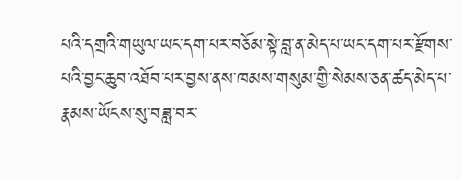པའི་དགྲའི་གཡུལ་ཡང་དག་པར་བཅོམ་སྟེ་བླ་ན་མེད་པ་ཡང་དག་པར་རྫོགས་པའི་བྱང་ཆུབ་འཐོབ་པར་བྱས་ནས་ཁམས་གསུམ་གྱི་སེམས་ཅན་ཚད་མེད་པ་རྣམས་ཡོངས་སུ་བཟླ་བར་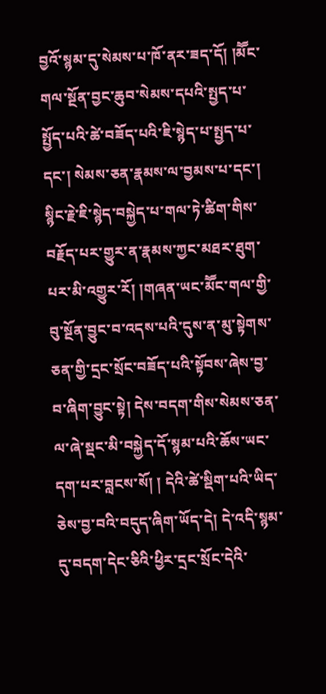བྱའོ་སྙམ་དུ་སེམས་པ་ཁོ་ནར་ཟད་དོ། །མཽང་གལ་སྔོན་བྱང་ཆུབ་སེམས་དཔའི་སྤྱད་པ་སྤྱོད་པའི་ཚེ་བཟོད་པའི་ཇི་སྙེད་པ་སྤྱད་པ་དང་། སེམས་ཅན་རྣམས་ལ་བྱམས་པ་དང་། སྙིང་རྗེ་ཇི་སྙེད་བསྐྱེད་པ་གལ་ཏེ་ཚིག་གིས་བརྗོད་པར་གྱུར་ན་རྣམས་ཀྱང་མཐར་ཐུག་པར་མི་འགྱུར་རོ། །གཞན་ཡང་མཽང་གལ་གྱི་བུ་སྔོན་བྱུང་བ་འདས་པའི་དུས་ན་མུ་སྟེགས་ཅན་གྱི་དྲང་སྲོང་བཟོད་པའི་སྟོབས་ཞེས་བྱ་བ་ཞིག་བྱུང་སྟེ། དེས་བདག་གིས་སེམས་ཅན་ལ་ཞེ་སྡང་མི་བསྐྱེད་དོ་སྙམ་པའི་ཆོས་ཡང་དག་པར་བླངས་སོ། ། དེའི་ཚེ་སྡིག་པའི་ཡིད་ཅེས་བྱ་བའི་བདུད་ཞིག་ཡོད་དེ། དེ་འདི་སྙམ་དུ་བདག་དེང་ཅིའི་ཕྱིར་དྲང་སྲོང་དེའི་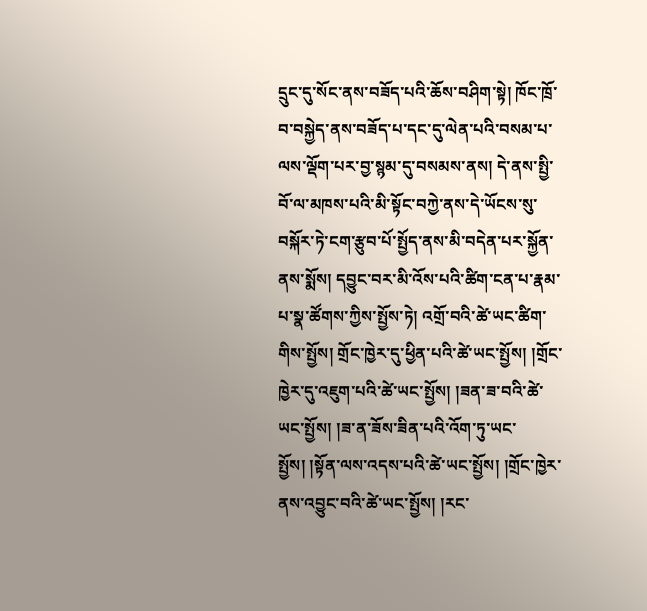དྲུང་དུ་སོང་ནས་བཟོད་པའི་ཆོས་བཤིག་སྟེ། ཁོང་ཁྲོ་བ་བསྐྱེད་ནས་བཟོད་པ་དང་དུ་ལེན་པའི་བསམ་པ་ལས་ལྡོག་པར་བྱ་སྙམ་དུ་བསམས་ནས། དེ་ནས་སྤྱི་བོ་ལ་མཁས་པའི་མི་སྟོང་བཀྱེ་ནས་དེ་ཡོངས་སུ་བསྐོར་ཏེ་ངག་རྩུབ་པོ་སྤྱོད་ནས་མི་བདེན་པར་སྐྱོན་ནས་སྨོས། དབྱུང་བར་མི་འོས་པའི་ཚིག་ངན་པ་རྣམ་པ་སྣ་ཚོགས་ཀྱིས་སྤྱོས་ཏེ། འགྲོ་བའི་ཚེ་ཡང་ཚིག་གིས་སྤྱོས། གྲོང་ཁྱེར་དུ་ཕྱིན་པའི་ཚེ་ཡང་སྤྱོས། །གྲོང་ཁྱེར་དུ་འཇུག་པའི་ཚེ་ཡང་སྤྱོས། །ཟན་ཟ་བའི་ཚེ་ཡང་སྤྱོས། །ཟ་ན་ཟོས་ཟིན་པའི་འོག་ཏུ་ཡང་སྤྱོས། །སྟོན་ལས་འདས་པའི་ཚེ་ཡང་སྤྱོས། །གྲོང་ཁྱེར་ནས་འབྱུང་བའི་ཚེ་ཡང་སྤྱོས། །རང་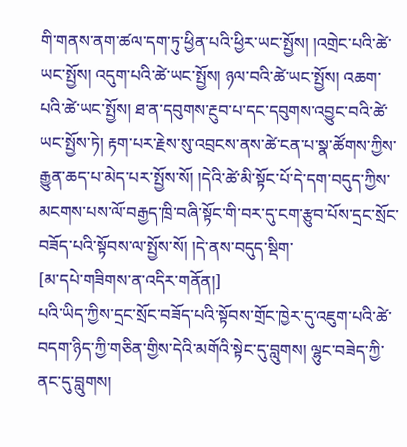གི་གནས་ནག་ཚལ་དག་ཏུ་ཕྱིན་པའི་ཕྱིར་ཡང་སྤྱོས། །འགྲེང་པའི་ཚེ་ཡང་སྤྱོས། འདུག་པའི་ཚེ་ཡང་སྤྱོས། ཉལ་བའི་ཚེ་ཡང་སྤྱོས། འཆག་པའི་ཚེ་ཡང་སྤྱོས། ཐ་ན་དབུགས་རྔུབ་པ་དང་དབུགས་འབྱུང་བའི་ཚེ་ཡང་སྤྱོས་ཏེ། རྟག་པར་རྗེས་སུ་འབྲངས་ནས་ཚེ་ངན་པ་སྣ་ཚོགས་ཀྱིས་རྒྱུན་ཆད་པ་མེད་པར་སྤྱོས་སོ། །དེའི་ཚེ་མི་སྟོང་པོ་དེ་དག་བདུད་ཀྱིས་མངགས་པས་ལོ་བརྒྱད་ཁྲི་བཞི་སྟོང་གི་བར་དུ་ངག་རྩུབ་པོས་དྲང་སྲོང་བཟོད་པའི་སྟོབས་ལ་སྤྱོས་སོ། །དེ་ནས་བདུད་སྡིག་
[མ་དཔེ་གཟིགས་ན་འདིར་གནོན།]
པའི་ཡིད་ཀྱིས་དྲང་སྲོང་བཟོད་པའི་སྟོབས་གྲོང་ཁྱེར་དུ་འཇུག་པའི་ཚེ་བདག་ཉིད་ཀྱི་གཅིན་གྱིས་དེའི་མགོའི་སྟེང་དུ་བླུགས། ལྷུང་བཟེད་ཀྱི་ནང་དུ་བླུགས།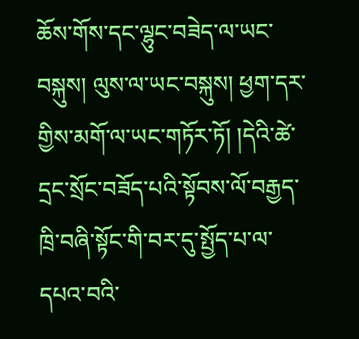ཆོས་གོས་དང་ལྷུང་བཟེད་ལ་ཡང་བསྐུས། ལུས་ལ་ཡང་བསྐུས། ཕྱག་དར་གྱིས་མགོ་ལ་ཡང་གཏོར་ཏོ། །དེའི་ཚེ་དྲང་སྲོང་བཟོད་པའི་སྟོབས་ལོ་བརྒྱད་ཁྲི་བཞི་སྟོང་གི་བར་དུ་སྤྱོད་པ་ལ་དཔའ་བའི་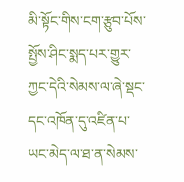མི་སྟོང་གིས་ངག་རྩུབ་པོས་སྤྱོས་ཤིང་སྨད་པར་གྱུར་ཀྱང་དེའི་སེམས་ལ་ཞེ་སྡང་དང་འཁོན་དུ་འཛིན་པ་ཡང་མེད་ལ་ཐ་ན་སེམས་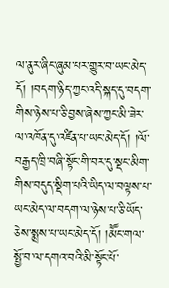ལ་ནུར་ཞིང་ཞུམ་པར་གྱུར་བ་ཡང་མེད་དོ། །བདག་ཉིད་ཀྱང་འདི་སྐད་དུ་བདག་གིས་ཉེས་པ་ཅི་བྱས་ཞེས་ཀྱང་མི་ཟེར་ལ་འཁོན་དུ་འཛིན་པ་ཡང་མེད་དོ། །ལོ་བརྒྱད་ཁྲི་བཞི་སྟོང་གི་བར་དུ་སྡང་མིག་གིས་བདུད་སྡིག་པའི་ཡིད་ལ་བལྟས་པ་ཡང་མེད་ལ་བདག་ལ་ཉེས་པ་ཅི་ཡོད་ཅེས་སྨྲས་པ་ཡང་མེད་དོ། །མཽང་གལ་སྤྱོ་བ་ལ་དགའ་བའི་མི་སྟོང་པོ་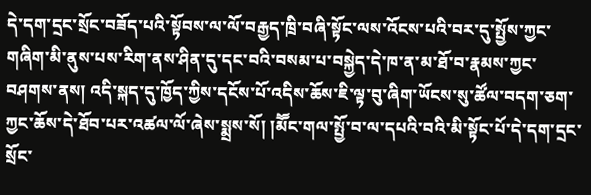དེ་དག་དྲང་སྲོང་བཟོད་པའི་སྟོབས་ལ་ལོ་བརྒྱད་ཁྲི་བཞི་སྟོང་ལས་འོངས་པའི་བར་དུ་སྤྱོས་ཀྱང་གཞིག་མི་ནུས་པས་རིག་ནས་ཤིན་དུ་དང་བའི་བསམ་པ་བསྐྱེད་དེ་ཁ་ན་མ་ཐོ་བ་རྣམས་ཀྱང་བཤགས་ནས། འདི་སྐད་དུ་ཁྱོད་ཀྱིས་དངོས་པོ་འདིས་ཆོས་ཇི་ལྟ་བུ་ཞིག་ཡོངས་སུ་ཚོལ་བདག་ཅག་ཀྱང་ཆོས་དེ་ཐོབ་པར་འཚལ་ལོ་ཞེས་སྨྲས་སོ། །མཽང་གལ་སྤྱོ་བ་ལ་དཔའི་བའི་མི་སྟོང་པོ་དེ་དག་དྲང་སྲོང་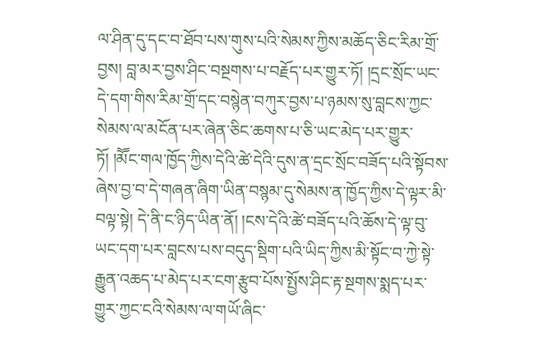ལ་ཤིན་དུ་དང་བ་ཐོབ་པས་གུས་པའི་སེམས་ཀྱིས་མཆོད་ཅིང་རིམ་གྲོ་བྱས། བླ་མར་བྱས་ཤིང་བསྔགས་པ་བརྗོད་པར་གྱུར་ཏོ། །དྲང་སྲོང་ཡང་དེ་དག་གིས་རིམ་གྲོ་དང་བསྙེན་བཀུར་བྱས་པ་ཉམས་སུ་བླངས་ཀྱང་སེམས་ལ་མངོན་པར་ཞེན་ཅིང་ཆགས་པ་ཅི་ཡང་མེད་པར་གྱུར་ཏོ། །མཽང་གལ་ཁྱོད་ཀྱིས་དེའི་ཚེ་དེའི་དུས་ན་དྲང་སྲོང་བཟོད་པའི་སྟོབས་ཞེས་བྱ་བ་དེ་གཞན་ཞིག་ཡིན་བསྙམ་དུ་སེམས་ན་ཁྱོད་ཀྱིས་དེ་ལྟར་མི་བལྟ་སྟེ། དེ་ནི་ང་ཉིད་ཡིན་ནོ། །ངས་དེའི་ཚེ་བཟོད་པའི་ཆོས་དེ་ལྟ་བུ་ཡང་དག་པར་བླངས་པས་བདུད་སྡིག་པའི་ཡིད་ཀྱིས་མི་སྟོང་བ་ཀྱེ་སྟེ་རྒྱུན་འཆད་པ་མེད་པར་ངག་རྩུབ་པོས་སྤྱོས་ཤིང་རྟ་སྔགས་སྨད་པར་གྱུར་ཀྱང་ངའི་སེམས་ལ་གཡོ་ཞིང་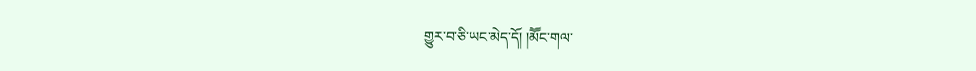གྱུར་བ་ཅི་ཡང་མེད་དོ། །མཽང་གལ་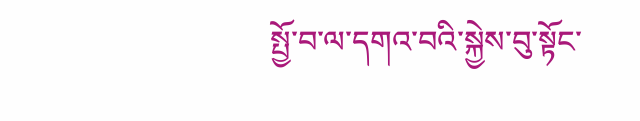སྤྱོ་བ་ལ་དགའ་བའི་སྐྱེས་བུ་སྟོང་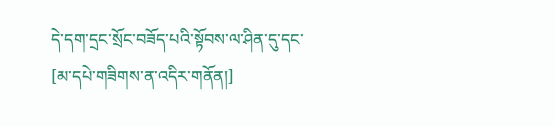དེ་དག་དྲང་སྲོང་བཟོད་པའི་སྟོབས་ལ་ཤིན་དུ་དང་
[མ་དཔེ་གཟིགས་ན་འདིར་གནོན།]